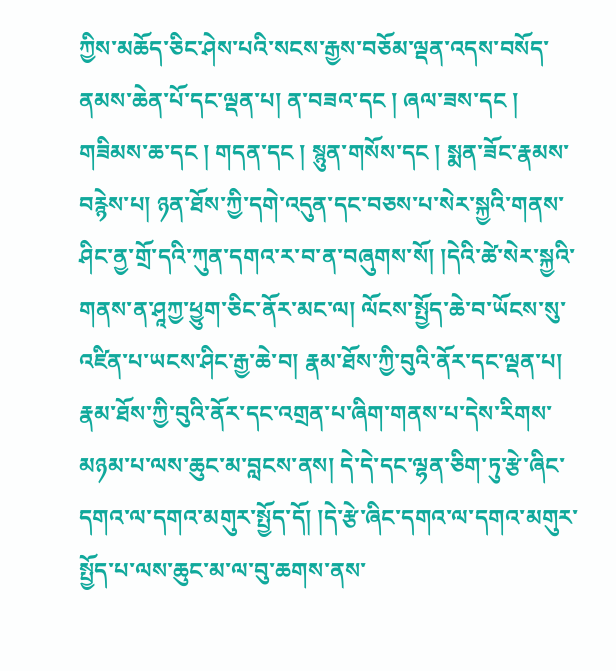ཀྱིས་མཆོད་ཅིང་ཤེས་པའི་སངས་རྒྱས་བཅོམ་ལྡན་འདས་བསོད་ནམས་ཆེན་པོ་དང་ལྡན་པ། ན་བཟའ་དང ། ཞལ་ཟས་དང ། གཟིམས་ཆ་དང ། གདན་དང ། སྙུན་གསོས་དང ། སྨན་ཟོང་རྣམས་བརྙེས་པ། ཉན་ཐོས་ཀྱི་དགེ་འདུན་དང་བཅས་པ་སེར་སྐྱའི་གནས་ཤིང་ནྱ་གྲོ་དའི་ཀུན་དགའ་ར་བ་ན་བཞུགས་སོ། །དེའི་ཚེ་སེར་སྐྱའི་གནས་ན་ཤཱཀྱ་ཕྱུག་ཅིང་ནོར་མང་ལ། ལོངས་སྤྱོད་ཆེ་བ་ཡོངས་སུ་འཛིན་པ་ཡངས་ཤིང་རྒྱ་ཆེ་བ། རྣམ་ཐོས་ཀྱི་བུའི་ནོར་དང་ལྡན་པ། རྣམ་ཐོས་ཀྱི་བུའི་ནོར་དང་འགྲན་པ་ཞིག་གནས་པ་དེས་རིགས་མཉམ་པ་ལས་ཆུང་མ་བླངས་ནས། དེ་དེ་དང་ལྷན་ཅིག་ཏུ་རྩེ་ཞིང་དགའ་ལ་དགའ་མགུར་སྤྱོད་དོ། །དེ་རྩེ་ཞིང་དགའ་ལ་དགའ་མགུར་སྤྱོད་པ་ལས་ཆུང་མ་ལ་བུ་ཆགས་ནས་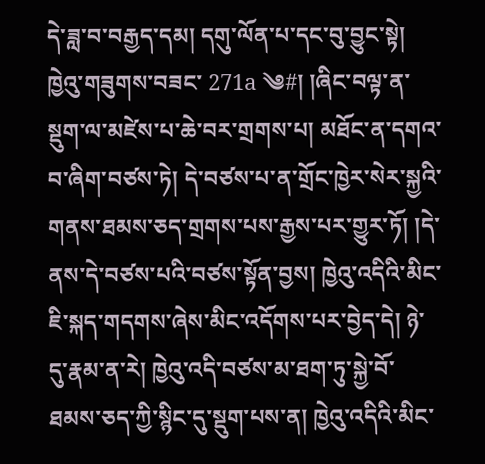དེ་ཟླ་བ་བརྒྱད་དམ། དགུ་ལོན་པ་དང་བུ་བྱུང་སྟེ། ཁྱེའུ་གཟུགས་བཟང་ 271a ༄#། །ཞིང་བལྟ་ན་སྡུག་ལ་མཛེས་པ་ཆེ་བར་གྲགས་པ། མཐོང་ན་དགའ་བ་ཞིག་བཙས་ཏེ། དེ་བཙས་པ་ན་གྲོང་ཁྱེར་སེར་སྐྱའི་གནས་ཐམས་ཅད་གྲགས་པས་རྒྱས་པར་གྱུར་ཏོ། །དེ་ནས་དེ་བཙས་པའི་བཙས་སྟོན་བྱས། ཁྱེའུ་འདིའི་མིང་ཇི་སྐད་གདགས་ཞེས་མིང་འདོགས་པར་བྱེད་དེ། ཉེ་དུ་རྣམ་ན་རེ། ཁྱེའུ་འདི་བཙས་མ་ཐག་ཏུ་སྐྱེ་བོ་ཐམས་ཅད་ཀྱི་སྙིང་དུ་སྡུག་པས་ན། ཁྱེའུ་འདིའི་མིང་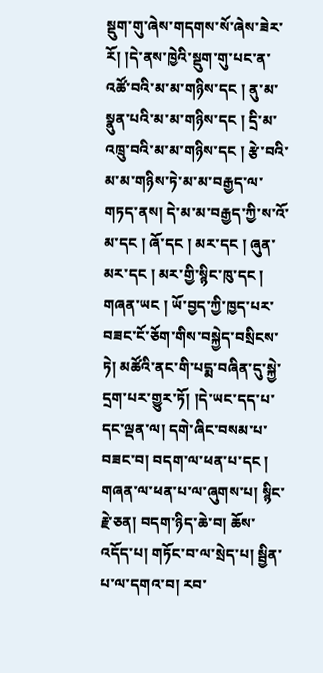སྡུག་གུ་ཞེས་གདགས་སོ་ཞེས་ཟེར་རོ། །དེ་ནས་ཁྱེའི་སྡུག་གུ་པང་ན་འཚོ་བའི་མ་མ་གཉིས་དང ། ནུ་མ་སྣུན་པའི་མ་མ་གཉིས་དང ། དྲི་མ་འཁྲུ་བའི་མ་མ་གཉིས་དང ། རྩེ་བའི་མ་མ་གཉིས་ཏེ་མ་མ་བརྒྱད་ལ་གཏད་ནས། དེ་མ་མ་བརྒྱད་ཀྱི་ས་འོ་མ་དང ། ཞོ་དང ། མར་དང ། ཞུན་མར་དང ། མར་གྱི་སྙིང་ཁུ་དང ། གཞན་ཡང ། ཡོ་བྱད་ཀྱི་ཁྱད་པར་བཟང་ངོ་ཅོག་གིས་བསྐྱེད་བསྲིངས་ཏེ། མཚོའི་ནང་གི་པདྨ་བཞིན་དུ་སྐྱེ་དྲག་པར་གྱུར་ཏོ། །དེ་ཡང་དད་པ་དང་ལྡན་ལ། དགེ་ཞིང་བསམ་པ་བཟང་བ། བདག་ལ་ཕན་པ་དང ། གཞན་ལ་ཕན་པ་ལ་ཞུགས་པ། སྙིང་རྗེ་ཅན། བདག་ཉིད་ཆེ་བ། ཆོས་འདོད་པ། གཏོང་བ་ལ་སྲེད་པ། སྦྱིན་པ་ལ་དགའ་བ། རབ་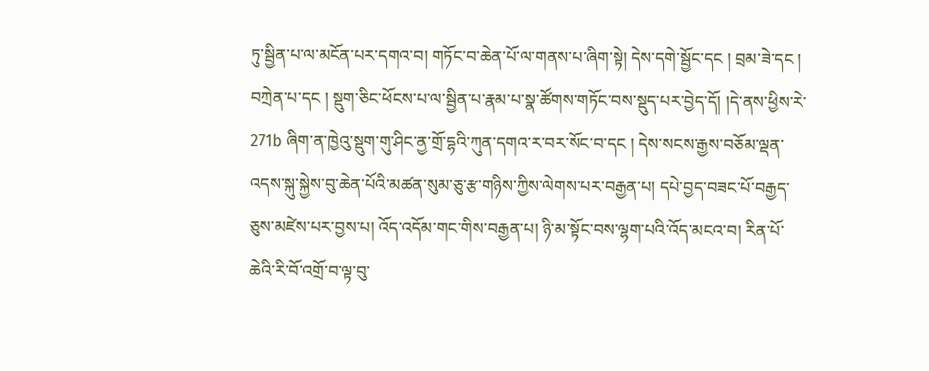ཏུ་སྦྱིན་པ་ལ་མངོན་པར་དགའ་བ། གཏོང་བ་ཆེན་པོ་ལ་གནས་པ་ཞིག་སྟེ། དེས་དགེ་སྦྱོང་དང ། བྲམ་ཟེ་དང ། བཀྲེན་པ་དང ། སྡུག་ཅིང་ཕོངས་པ་ལ་སྦྱིན་པ་རྣམ་པ་སྣ་ཚོགས་གཏོང་བས་སྡུད་པར་བྱེད་དོ། །དེ་ནས་ཕྱིས་རེ་ 271b ཞིག་ན་ཁྱེའུ་སྡུག་གུ་ཤིང་ནྱ་གྲོ་དྷའི་ཀུན་དགའ་ར་བར་སོང་བ་དང ། དེས་སངས་རྒྱས་བཅོམ་ལྡན་འདས་སྐུ་སྐྱེས་བུ་ཆེན་པོའི་མཚན་སུམ་ཅུ་རྩ་གཉིས་ཀྱིས་ལེགས་པར་བརྒྱན་པ། དཔེ་བྱད་བཟང་པོ་བརྒྱད་ཅུས་མཛེས་པར་བྱས་པ། འོད་འདོམ་གང་གིས་བརྒྱན་པ། ཉི་མ་སྟོང་བས་ལྷག་པའི་འོད་མངའ་བ། རིན་པོ་ཆེའི་རི་བོ་འགྲོ་བ་ལྟ་བུ་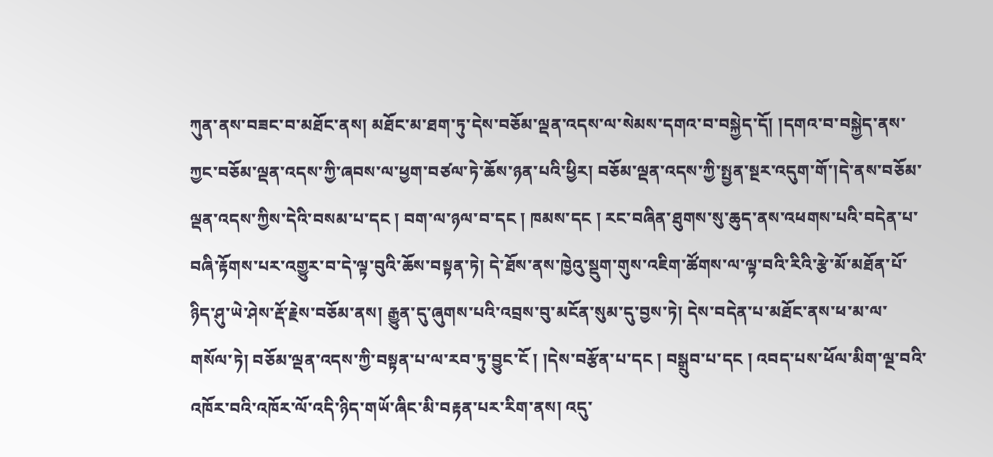ཀུན་ནས་བཟང་བ་མཐོང་ནས། མཐོང་མ་ཐག་ཏུ་དེས་བཅོམ་ལྡན་འདས་ལ་སེམས་དགའ་བ་བསྐྱེད་དོ། །དགའ་བ་བསྐྱེད་ནས་ཀྱང་བཅོམ་ལྡན་འདས་ཀྱི་ཞབས་ལ་ཕྱག་བཙལ་ཏེ་ཆོས་ཉན་པའི་ཕྱིར། བཅོམ་ལྡན་འདས་ཀྱི་སྤྱན་སྔར་འདུག་གོ་།དེ་ནས་བཅོམ་ལྡན་འདས་ཀྱིས་དེའི་བསམ་པ་དང ། བག་ལ་ཉལ་བ་དང ། ཁམས་དང ། རང་བཞིན་ཐུགས་སུ་ཆུད་ནས་འཕགས་པའི་བདེན་པ་བཞི་རྟོགས་པར་འགྱུར་བ་དེ་ལྟ་བུའི་ཆོས་བསྟན་ཏེ། དེ་ཐོས་ནས་ཁྱེའུ་སྡུག་གུས་འཇིག་ཚོགས་ལ་ལྟ་བའི་རིའི་རྩེ་མོ་མཐོན་པོ་ཉིད་ཤུ་ཡེ་ཤེས་རྡོ་རྗེས་བཅོམ་ནས། རྒྱུན་དུ་ཞུགས་པའི་འབྲས་བུ་མངོན་སུམ་དུ་བྱས་ཏེ། དེས་བདེན་པ་མཐོང་ནས་ཕ་མ་ལ་གསོལ་ཏེ། བཅོམ་ལྡན་འདས་ཀྱི་བསྟན་པ་ལ་རབ་ཏུ་བྱུང་ངོ ། །དེས་བརྩོན་པ་དང ། བསྒྲུབ་པ་དང ། འབད་པས་ཕོལ་མིག་ལྔ་བའི་འཁོར་བའི་འཁོར་ལོ་འདི་ཉིད་གཡོ་ཞིང་མི་བརྟན་པར་རིག་ནས། འདུ་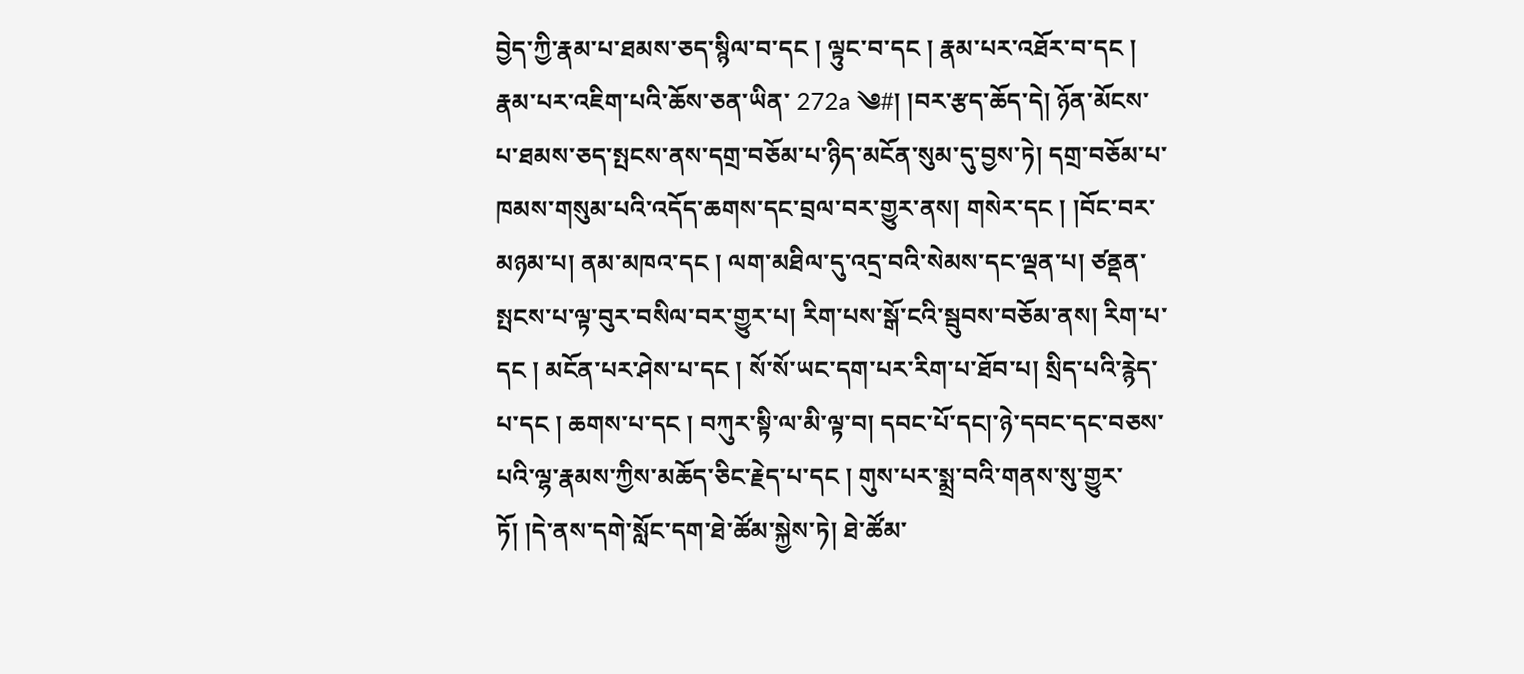བྱེད་ཀྱི་རྣམ་པ་ཐམས་ཅད་སྙིལ་བ་དང ། ལྟུང་བ་དང ། རྣམ་པར་འཐོར་བ་དང ། རྣམ་པར་འཇིག་པའི་ཆོས་ཅན་ཡིན་ 272a ༄#། །བར་རྩད་ཆོད་དེ། ཉོན་མོངས་པ་ཐམས་ཅད་སྤངས་ནས་དགྲ་བཅོམ་པ་ཉིད་མངོན་སུམ་དུ་བྱས་ཏེ། དགྲ་བཅོམ་པ་ཁམས་གསུམ་པའི་འདོད་ཆགས་དང་བྲལ་བར་གྱུར་ནས། གསེར་དང ། །བོང་བར་མཉམ་པ། ནམ་མཁའ་དང ། ལག་མཐིལ་དུ་འདྲ་བའི་སེམས་དང་ལྡན་པ། ཙནྡན་སྤངས་པ་ལྟ་བུར་བསིལ་བར་གྱུར་པ། རིག་པས་སྒོ་ངའི་སྦུབས་བཅོམ་ནས། རིག་པ་དང ། མངོན་པར་ཤེས་པ་དང ། སོ་སོ་ཡང་དག་པར་རིག་པ་ཐོབ་པ། སྲིད་པའི་རྙེད་པ་དང ། ཆགས་པ་དང ། བཀུར་སྟི་ལ་མི་ལྟ་བ། དབང་པོ་དང།་ཉེ་དབང་དང་བཅས་པའི་ལྷ་རྣམས་ཀྱིས་མཆོད་ཅིང་རྗེད་པ་དང ། གུས་པར་སྨྲ་བའི་གནས་སུ་གྱུར་ཏོ། །དེ་ནས་དགེ་སློང་དག་ཐེ་ཚོམ་སྐྱེས་ཏེ། ཐེ་ཚོམ་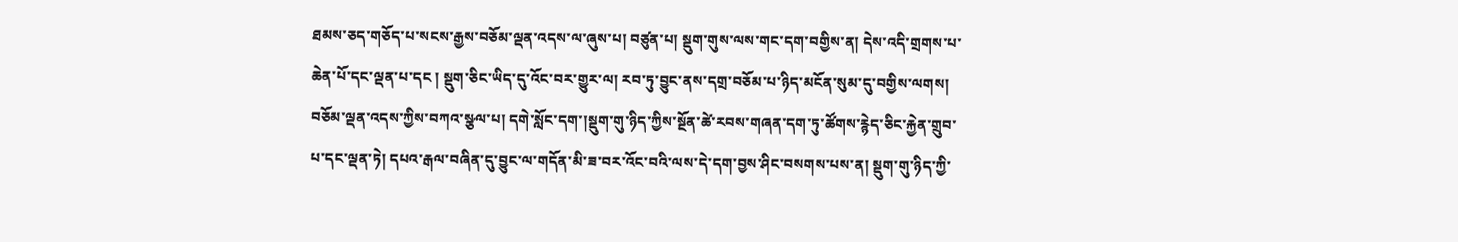ཐམས་ཅད་གཅོད་པ་སངས་རྒྱས་བཅོམ་ལྡན་འདས་ལ་ཞུས་པ། བཙུན་པ། སྡུག་གུས་ལས་གང་དག་བགྱིས་ན། དེས་འདི་གྲགས་པ་ཆེན་པོ་དང་ལྡན་པ་དང ། སྡུག་ཅིང་ཡིད་དུ་འོང་བར་གྱུར་ལ། རབ་ཏུ་བྱུང་ནས་དགྲ་བཅོམ་པ་ཉིད་མངོན་སུམ་དུ་བགྱིས་ལགས། བཅོམ་ལྡན་འདས་ཀྱིས་བཀའ་སྩལ་པ། དགེ་སློང་དག་།སྡུག་གུ་ཉིད་ཀྱིས་སྔོན་ཚེ་རབས་གཞན་དག་ཏུ་ཚོགས་རྙེད་ཅིང་རྐྱེན་གྲུབ་པ་དང་ལྡན་ཏེ། དཔའ་རྒལ་བཞིན་དུ་བྱུང་ལ་གདོན་མི་ཟ་བར་འོང་བའི་ལས་དེ་དག་བྱས་ཤིང་བསགས་པས་ན། སྡུག་གུ་ཉིད་ཀྱི་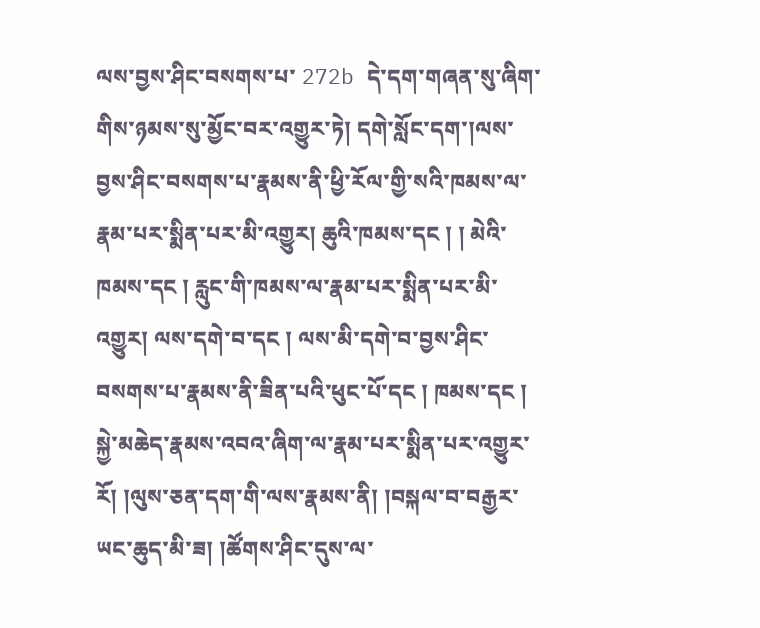ལས་བྱས་ཤིང་བསགས་པ་ 272b དེ་དག་གཞན་སུ་ཞིག་གིས་ཉམས་སུ་མྱོང་བར་འགྱུར་ཏེ། དགེ་སློང་དག་།ལས་བྱས་ཤིང་བསགས་པ་རྣམས་ནི་ཕྱི་རོལ་གྱི་སའི་ཁམས་ལ་རྣམ་པར་སྨིན་པར་མི་འགྱུར། ཆུའི་ཁམས་དང ། ། མེའི་ཁམས་དང ། རླུང་གི་ཁམས་ལ་རྣམ་པར་སྨིན་པར་མི་འགྱུར། ལས་དགེ་བ་དང ། ལས་མི་དགེ་བ་བྱས་ཤིང་བསགས་པ་རྣམས་ནི་ཟིན་པའི་ཕུང་པོ་དང ། ཁམས་དང ། སྐྱེ་མཆེད་རྣམས་འབའ་ཞིག་ལ་རྣམ་པར་སྨིན་པར་འགྱུར་རོ། །ལུས་ཅན་དག་གི་ལས་རྣམས་ནི། །བསྐལ་བ་བརྒྱར་ཡང་ཆུད་མི་ཟ། །ཚོགས་ཤིང་དུས་ལ་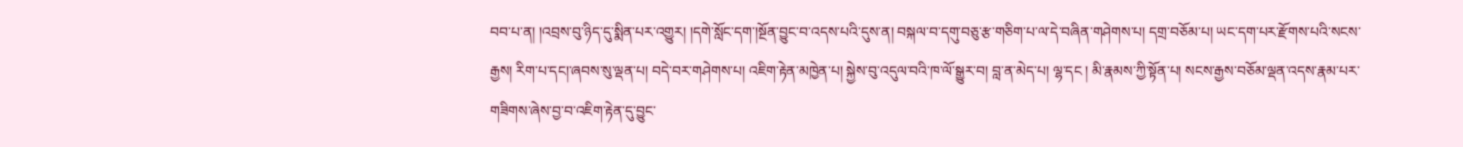བབ་པ་ན། །འབྲས་བུ་ཉིད་དུ་སྨིན་པར་འགྱུར། །དགེ་སློང་དག་།སྔོན་བྱུང་བ་འདས་པའི་དུས་ན། བསྐལ་བ་དགུ་བཅུ་རྩ་གཅིག་པ་ལ་དེ་བཞིན་གཤེགས་པ། དགྲ་བཅོམ་པ། ཡང་དག་པར་རྫོགས་པའི་སངས་རྒྱས། རིག་པ་དང།་ཞབས་སུ་ལྡན་པ། བདེ་བར་གཤེགས་པ། འཇིག་རྟེན་མཁྱེན་པ། སྐྱེས་བུ་འདུལ་བའི་ཁ་ལོ་སྒྱུར་བ། བླ་ན་མེད་པ། ལྷ་དང ། མི་རྣམས་ཀྱི་སྟོན་པ། སངས་རྒྱས་བཅོམ་ལྡན་འདས་རྣམ་པར་གཟིགས་ཞེས་བྱ་བ་འཇིག་རྟེན་དུ་བྱུང་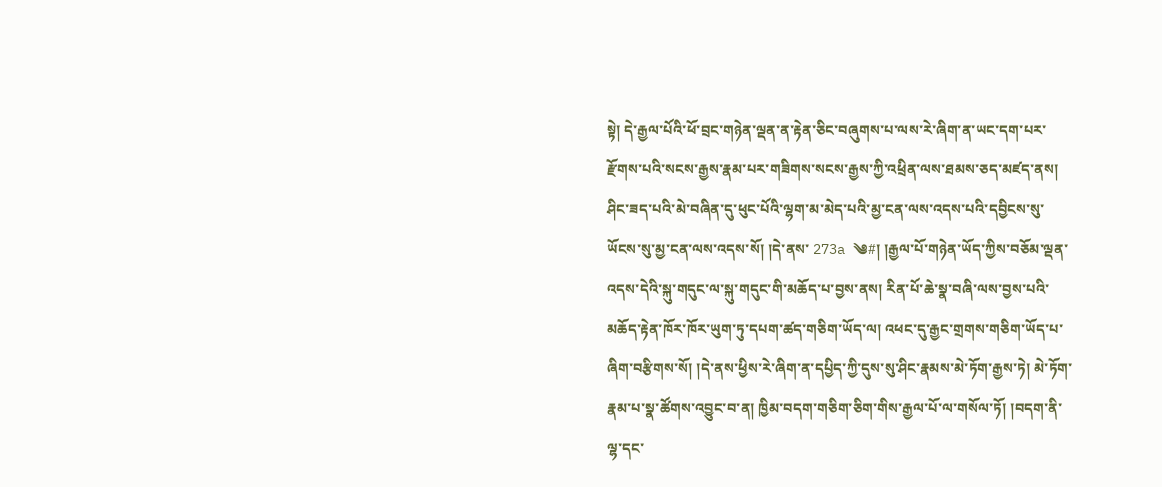སྟེ། དེ་རྒྱལ་པོའི་ཕོ་བྲང་གཉེན་ལྡན་ན་རྟེན་ཅིང་བཞུགས་པ་ལས་རེ་ཞིག་ན་ཡང་དག་པར་རྫོགས་པའི་སངས་རྒྱས་རྣམ་པར་གཟིགས་སངས་རྒྱས་ཀྱི་འཕྲིན་ལས་ཐམས་ཅད་མཛད་ནས། ཤིང་ཟད་པའི་མེ་བཞིན་དུ་ཕུང་པོའི་ལྷག་མ་མེད་པའི་མྱ་ངན་ལས་འདས་པའི་དབྱིངས་སུ་ཡོངས་སུ་མྱ་ངན་ལས་འདས་སོ། །དེ་ནས་ 273a ༄#། །རྒྱལ་པོ་གཉེན་ཡོད་ཀྱིས་བཅོམ་ལྡན་འདས་དེའི་སྐུ་གདུང་ལ་སྐུ་གདུང་གི་མཆོད་པ་བྱས་ནས། རིན་པོ་ཆེ་སྣ་བཞི་ལས་བྱས་པའི་མཆོད་རྟེན་ཁོར་ཁོར་ཡུག་ཏུ་དཔག་ཚད་གཅིག་ཡོད་ལ། འཕང་དུ་རྒྱང་གྲགས་གཅིག་ཡོད་པ་ཞིག་བརྩིགས་སོ། །དེ་ནས་ཕྱིས་རེ་ཞིག་ན་དཔྱིད་ཀྱི་དུས་སུ་ཤིང་རྣམས་མེ་ཏོག་རྒྱས་ཏེ། མེ་ཏོག་རྣམ་པ་སྣ་ཚོགས་འབྱུང་བ་ན། ཁྱིམ་བདག་གཅིག་ཅིག་གིས་རྒྱལ་པོ་ལ་གསོལ་ཏོ། །བདག་ནི་ལྷ་དང་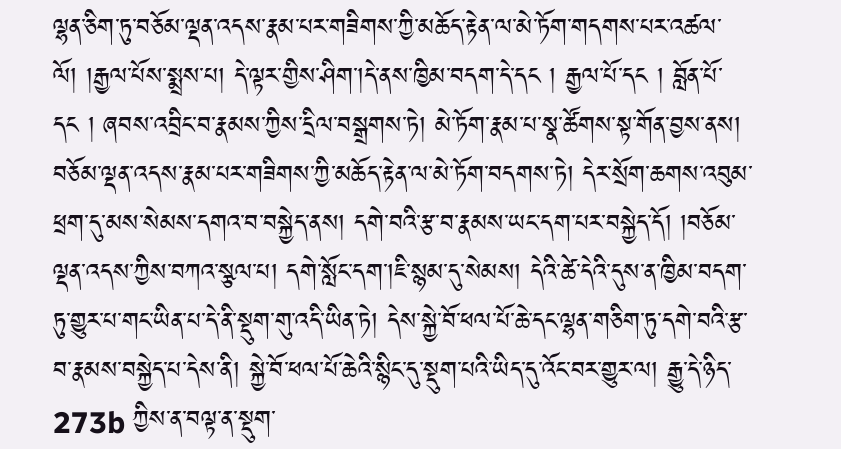ལྷན་ཅིག་ཏུ་བཅོམ་ལྡན་འདས་རྣམ་པར་གཟིགས་ཀྱི་མཆོད་རྟེན་ལ་མེ་ཏོག་གདགས་པར་འཚལ་ལོ། །རྒྱལ་པོས་སྨྲས་པ། དེ་ལྟར་གྱིས་ཤིག་།དེ་ནས་ཁྱིམ་བདག་དེ་དང ། རྒྱལ་པོ་དང ། བློན་པོ་དང ། ཞབས་འབྲིང་བ་རྣམས་ཀྱིས་དྲིལ་བསྒྲགས་ཏེ། མེ་ཏོག་རྣམ་པ་སྣ་ཚོགས་སྟ་གོན་བྱས་ནས། བཅོམ་ལྡན་འདས་རྣམ་པར་གཟིགས་ཀྱི་མཆོད་རྟེན་ལ་མེ་ཏོག་བདགས་ཏེ། དེར་སྲོག་ཆགས་འབུམ་ཕྲག་དུ་མས་སེམས་དགའ་བ་བསྐྱེད་ནས། དགེ་བའི་རྩ་བ་རྣམས་ཡང་དག་པར་བསྐྱེད་དོ། །བཅོམ་ལྡན་འདས་ཀྱིས་བཀའ་སྩལ་པ། དགེ་སློང་དག་།ཇི་སྙམ་དུ་སེམས། དེའི་ཚེ་དེའི་དུས་ན་ཁྱིམ་བདག་ཏུ་གྱུར་པ་གང་ཡིན་པ་དེ་ནི་སྡུག་གུ་འདི་ཡིན་ཏེ། དེས་སྐྱེ་བོ་ཕལ་པོ་ཆེ་དང་ལྷན་གཅིག་ཏུ་དགེ་བའི་རྩ་བ་རྣམས་བསྐྱེད་པ་དེས་ནི། སྐྱེ་བོ་ཕལ་པོ་ཆེའི་སྙིང་དུ་སྡུག་པའི་ཡིད་དུ་འོང་བར་གྱུར་ལ། རྒྱུ་དེ་ཉིད་ 273b ཀྱིས་ན་བལྟ་ན་སྡུག་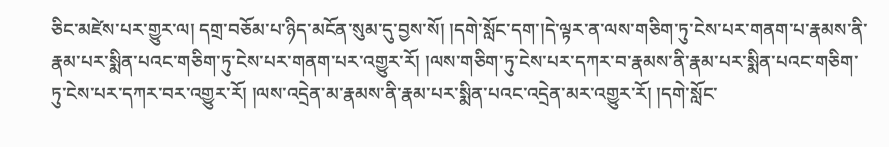ཅིང་མཛེས་པར་གྱུར་ལ། དགྲ་བཅོམ་པ་ཉིད་མངོན་སུམ་དུ་བྱས་སོ། །དགེ་སློང་དག་།དེ་ལྟར་ན་ལས་གཅིག་ཏུ་ངེས་པར་གནག་པ་རྣམས་ནི་རྣམ་པར་སྨིན་པའང་གཅིག་ཏུ་ངེས་པར་གནག་པར་འགྱུར་རོ། །ལས་གཅིག་ཏུ་ངེས་པར་དཀར་བ་རྣམས་ནི་རྣམ་པར་སྨིན་པའང་གཅིག་ཏུ་ངེས་པར་དཀར་བར་འགྱུར་རོ། །ལས་འདྲེན་མ་རྣམས་ནི་རྣམ་པར་སྨིན་པའང་འདྲེན་མར་འགྱུར་རོ། །དགེ་སློང་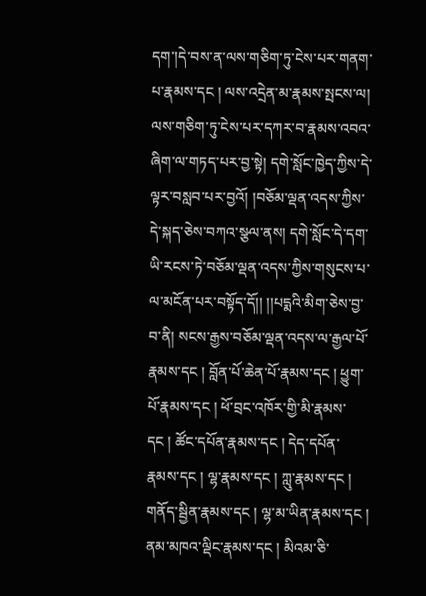དག་།དེ་བས་ན་ལས་གཅིག་ཏུ་ངེས་པར་གནག་པ་རྣམས་དང ། ལས་འདྲེན་མ་རྣམས་སྤངས་ལ། ལས་གཅིག་ཏུ་ངེས་པར་དཀར་བ་རྣམས་འབའ་ཞིག་ལ་གཏད་པར་བྱ་སྟེ། དགེ་སློང་ཁྱེད་ཀྱིས་དེ་ལྟར་བསླབ་པར་བྱའོ། །བཅོམ་ལྡན་འདས་ཀྱིས་དེ་སྐད་ཅེས་བཀའ་སྩལ་ནས། དགེ་སློང་དེ་དག་ཡི་རངས་ཏེ་བཅོམ་ལྡན་འདས་ཀྱིས་གསུངས་པ་ལ་མངོན་པར་བསྟོད་དོ།། །།པདྨའི་མིག་ཅེས་བྱ་བ་ནི། སངས་རྒྱས་བཅོམ་ལྡན་འདས་ལ་རྒྱལ་པོ་རྣམས་དང ། བློན་པོ་ཆེན་པོ་རྣམས་དང ། ཕྱུག་པོ་རྣམས་དང ། ཕོ་བྲང་འཁོར་གྱི་མི་རྣམས་དང ། ཚོང་དཔོན་རྣམས་དང ། དེད་དཔོན་རྣམས་དང ། ལྷ་རྣམས་དང ། ཀླུ་རྣམས་དང ། གནོད་སྦྱིན་རྣམས་དང ། ལྷ་མ་ཡིན་རྣམས་དང ། ནམ་མཁའ་ལྡིང་རྣམས་དང ། མིའམ་ཅི་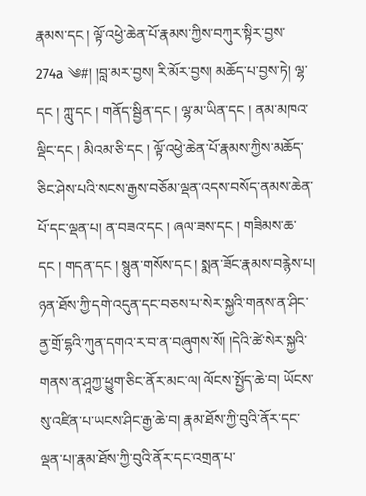རྣམས་དང ། ལྟོ་འཕྱེ་ཆེན་པོ་རྣམས་ཀྱིས་བཀུར་སྟིར་བྱས་ 274a ༄#། །བླ་མར་བྱས། རི་མོར་བྱས། མཆོད་པ་བྱས་ཏེ། ལྷ་དང ། ཀླུ་དང ། གནོད་སྦྱིན་དང ། ལྷ་མ་ཡིན་དང ། ནམ་མཁའ་ལྡིང་དང ། མིའམ་ཅི་དང ། ལྟོ་འཕྱེ་ཆེན་པོ་རྣམས་ཀྱིས་མཆོད་ཅིང་ཤེས་པའི་སངས་རྒྱས་བཅོམ་ལྡན་འདས་བསོད་ནམས་ཆེན་པོ་དང་ལྡན་པ། ན་བཟའ་དང ། ཞལ་ཟས་དང ། གཟིམས་ཆ་དང ། གདན་དང ། སྙུན་གསོས་དང ། སྨན་ཟོང་རྣམས་བརྙེས་པ། ཉན་ཐོས་ཀྱི་དགེ་འདུན་དང་བཅས་པ་སེར་སྐྱའི་གནས་ན་ཤིང་ནྱ་གྲོ་དྷའི་ཀུན་དགའ་ར་བ་ན་བཞུགས་སོ། །དེའི་ཚེ་སེར་སྐྱའི་གནས་ན་ཤཱཀྱ་ཕྱུག་ཅིང་ནོར་མང་ལ། ལོངས་སྤྱོད་ཆེ་བ། ཡོངས་སུ་འཛིན་པ་ཡངས་ཤིང་རྒྱ་ཆེ་བ། རྣམ་ཐོས་ཀྱི་བུའི་ནོར་དང་ལྡན་པ།་རྣམ་ཐོས་ཀྱི་བུའི་ནོར་དང་འགྲན་པ་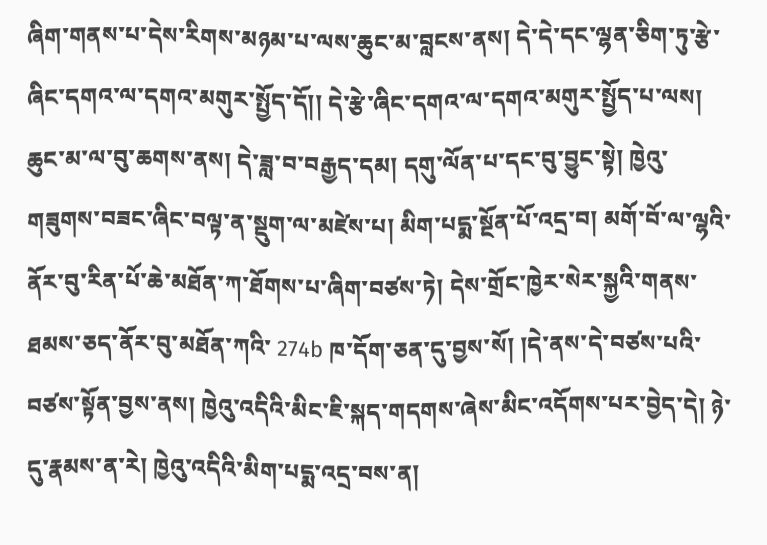ཞིག་གནས་པ་དེས་རིགས་མཉམ་པ་ལས་ཆུང་མ་བླངས་ནས། དེ་དེ་དང་ལྷན་ཅིག་ཏུ་རྩེ་ཞིང་དགའ་ལ་དགའ་མགུར་སྤྱོད་དོ།། དེ་རྩེ་ཞིང་དགའ་ལ་དགའ་མགུར་སྤྱོད་པ་ལས། ཆུང་མ་ལ་བུ་ཆགས་ནས། དེ་ཟླ་བ་བརྒྱད་དམ། དགུ་ལོན་པ་དང་བུ་བྱུང་སྟེ། ཁྱེའུ་གཟུགས་བཟང་ཞིང་བལྟ་ན་སྡུག་ལ་མཛེས་པ། མིག་པདྨ་སྔོན་པོ་འདྲ་བ། མགོ་བོ་ལ་ལྷའི་ནོར་བུ་རིན་པོ་ཆེ་མཐོན་ཀ་ཐོགས་པ་ཞིག་བཙས་ཏེ། དེས་གྲོང་ཁྱེར་སེར་སྐྱའི་གནས་ཐམས་ཅད་ནོར་བུ་མཐོན་ཀའི་ 274b ཁ་དོག་ཅན་དུ་བྱས་སོ། །དེ་ནས་དེ་བཙས་པའི་བཙས་སྟོན་བྱས་ནས། ཁྱེའུ་འདིའི་མིང་ཇི་སྐད་གདགས་ཞེས་མིང་འདོགས་པར་བྱེད་དེ། ཉེ་དུ་རྣམས་ན་རེ། ཁྱེའུ་འདིའི་མིག་པདྨ་འདྲ་བས་ན།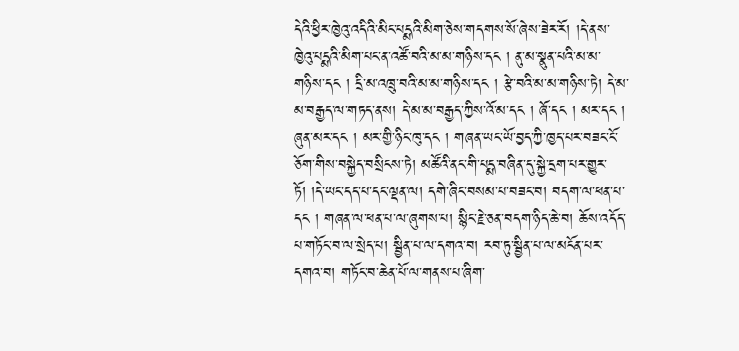དེའི་ཕྱིར་ཁྱེའུ་འདིའི་མིང་པདྨའི་མིག་ཅེས་གདགས་སོ་ཞེས་ཟེར་རོ། །དེ་ནས་ཁྱེའུ་པདྨའི་མིག་པང་ན་འཚོ་བའི་མ་མ་གཉིས་དང ། ནུ་མ་སྣུན་པའི་མ་མ་གཉིས་དང ། དྲི་མ་འཁྲུ་བའི་མ་མ་གཉིས་དང ། རྩེ་བའི་མ་མ་གཉིས་ཏེ། དེ་མ་མ་བརྒྱད་ལ་གཏད་ནས། དེ་མ་མ་བརྒྱད་ཀྱིས་འོ་མ་དང ། ཞོ་དང ། མར་དང ། ཞུན་མར་དང ། མར་གྱི་ཉིང་ཁུ་དང ། གཞན་ཡང་ཡོ་བྱད་ཀྱི་ཁྱད་པར་བཟང་ངོ་ཅོག་གིས་བསྐྱེད་བསྲིངས་ཏེ། མཚོའི་ནང་གི་པདྨ་བཞིན་དུ་སྐྱེ་དྲག་པར་གྱུར་ཏོ། །དེ་ཡང་དད་པ་དང་ལྡན་ལ། དགེ་ཞིང་བསམ་པ་བཟང་བ། བདག་ལ་ཕན་པ་དང ། གཞན་ལ་ཕན་པ་ལ་ཞུགས་པ། སྙིང་རྗེ་ཅན་བདག་ཉིད་ཆེ་བ། ཆོས་འདོད་པ་གཏོང་བ་ལ་སྲེད་པ། སྦྱིན་པ་ལ་དགའ་བ། རབ་ཏུ་སྦྱིན་པ་ལ་མངོན་པར་དགའ་བ། གཏོང་བ་ཆེན་པོ་ལ་གནས་པ་ཞིག་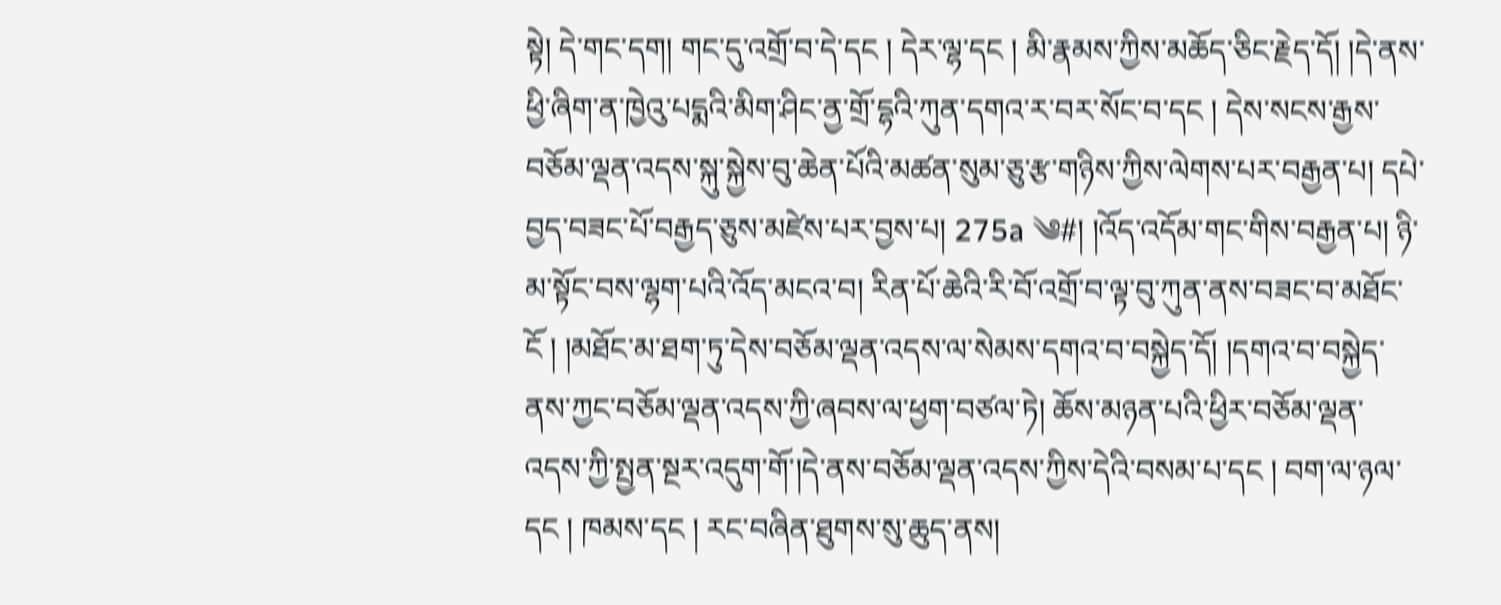སྟེ། དེ་གང་དག། གང་དུ་འགྲོ་བ་དེ་དང ། དེར་ལྷ་དང ། མི་རྣམས་ཀྱིས་མཆོད་ཅིང་རྗེད་དོ། །དེ་ནས་ཕྱི་ཞིག་ན་ཁྱེའུ་པདྨའི་མིག་ཤིང་ནྱ་གྲོ་དྷའི་ཀུན་དགའ་ར་བར་སོང་བ་དང ། དེས་སངས་རྒྱས་བཅོམ་ལྡན་འདས་སྐུ་སྐྱེས་བུ་ཆེན་པོའི་མཚན་སུམ་ཅུ་རྩ་གཉིས་ཀྱིས་ལེགས་པར་བརྒྱན་པ། དཔེ་བྱད་བཟང་པོ་བརྒྱད་ཅུས་མཛེས་པར་བྱས་པ། 275a ༄#། །འོད་འདོམ་གང་གིས་བརྒྱན་པ། ཉི་མ་སྟོང་བས་ལྷག་པའི་འོད་མངའ་བ། རིན་པོ་ཆེའི་རི་བོ་འགྲོ་བ་ལྟ་བུ་ཀུན་ནས་བཟང་བ་མཐོང་ངོ ། །མཐོང་མ་ཐག་ཏུ་དེས་བཅོམ་ལྡན་འདས་ལ་སེམས་དགའ་བ་བསྐྱེད་དོ། །དགའ་བ་བསྐྱེད་ནས་ཀྱང་བཅོམ་ལྡན་འདས་ཀྱི་ཞབས་ལ་ཕྱག་བཙལ་ཏེ། ཆོས་མཉན་པའི་ཕྱིར་བཅོམ་ལྡན་འདས་ཀྱི་སྤྱན་སྔར་འདུག་གོ་།དེ་ནས་བཅོམ་ལྡན་འདས་ཀྱིས་དེའི་བསམ་པ་དང ། བག་ལ་ཉལ་དང ། ཁམས་དང ། རང་བཞིན་ཐུགས་སུ་ཆུད་ནས།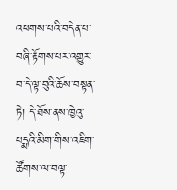འཕགས་པའི་བདེན་པ་བཞི་རྟོགས་པར་འགྱུར་བ་དེ་ལྟ་བུའི་ཆོས་བསྟན་ཏེ། དེ་ཐོས་ནས་ཁྱེའུ་པདྨའི་མིག་གིས་འཇིག་ཚོགས་ལ་བལྟ་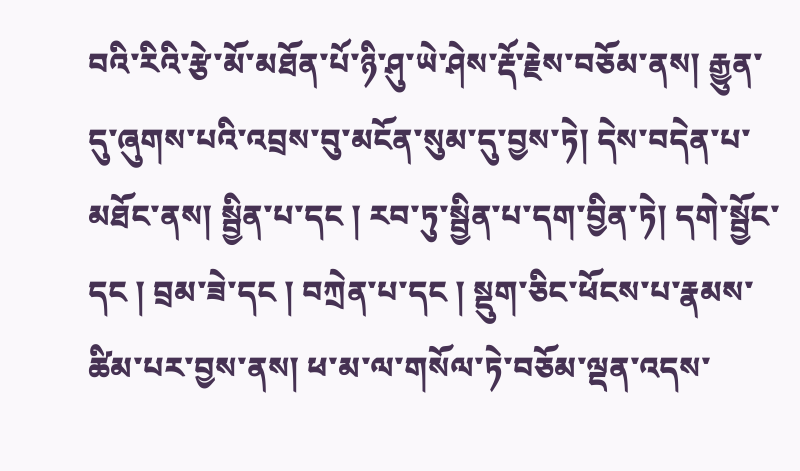བའི་རིའི་རྩེ་མོ་མཐོན་པོ་ཉི་ཤུ་ཡེ་ཤེས་རྡོ་རྗེས་བཅོམ་ནས། རྒྱུན་དུ་ཞུགས་པའི་འབྲས་བུ་མངོན་སུམ་དུ་བྱས་ཏེ། དེས་བདེན་པ་མཐོང་ནས། སྦྱིན་པ་དང ། རབ་ཏུ་སྦྱིན་པ་དག་བྱིན་ཏེ། དགེ་སྦྱོང་དང ། བྲམ་ཟེ་དང ། བཀྲེན་པ་དང ། སྡུག་ཅིང་ཕོངས་པ་རྣམས་ཚིམ་པར་བྱས་ནས། ཕ་མ་ལ་གསོལ་ཏེ་བཅོམ་ལྡན་འདས་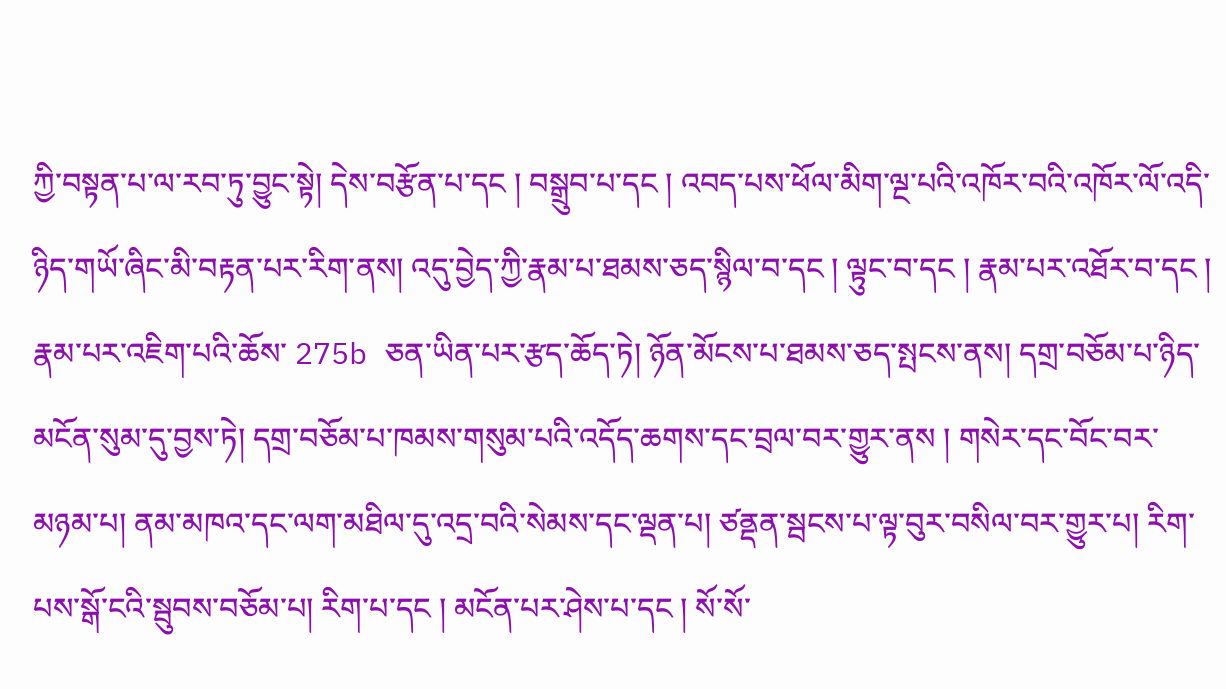ཀྱི་བསྟན་པ་ལ་རབ་ཏུ་བྱུང་སྟེ། དེས་བརྩོན་པ་དང ། བསྒྲུབ་པ་དང ། འབད་པས་ཕོལ་མིག་ལྔ་པའི་འཁོར་བའི་འཁོར་ལོ་འདི་ཉིད་གཡོ་ཞིང་མི་བརྟན་པར་རིག་ནས། འདུ་བྱེད་ཀྱི་རྣམ་པ་ཐམས་ཅད་སྙིལ་བ་དང ། ལྟུང་བ་དང ། རྣམ་པར་འཐོར་བ་དང ། རྣམ་པར་འཇིག་པའི་ཆོས་ 275b ཅན་ཡིན་པར་རྩད་ཆོད་ཏེ། ཉོན་མོངས་པ་ཐམས་ཅད་སྤངས་ནས། དགྲ་བཅོམ་པ་ཉིད་མངོན་སུམ་དུ་བྱས་ཏེ། དགྲ་བཅོམ་པ་ཁམས་གསུམ་པའི་འདོད་ཆགས་དང་བྲལ་བར་གྱུར་ནས ། གསེར་དང་བོང་བར་མཉམ་པ། ནམ་མཁའ་དང་ལག་མཐིལ་དུ་འདྲ་བའི་སེམས་དང་ལྡན་པ། ཙནྡན་སྦངས་པ་ལྟ་བུར་བསིལ་བར་གྱུར་པ། རིག་པས་སྒོ་ངའི་སྦུབས་བཅོམ་པ། རིག་པ་དང ། མངོན་པར་ཤེས་པ་དང ། སོ་སོ་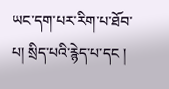ཡང་དག་པར་རིག་པ་ཐོབ་པ། སྲིད་པའི་རྙེད་པ་དང །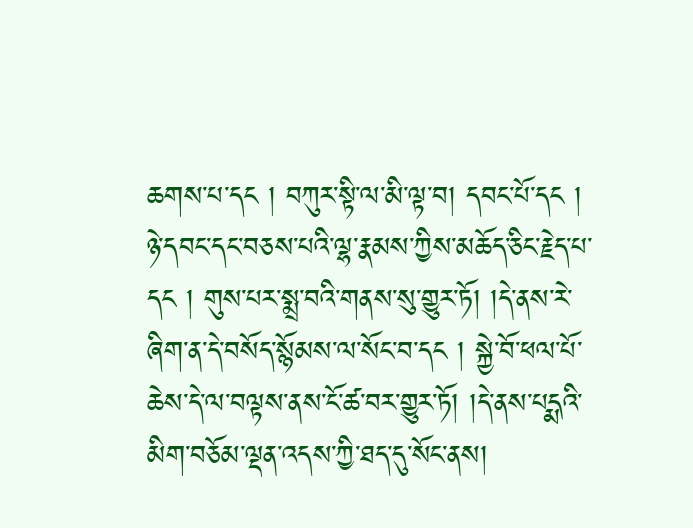ཆགས་པ་དང ། བཀུར་སྟི་ལ་མི་ལྟ་བ། དབང་པོ་དང ། ཉེ་དབང་དང་བཅས་པའི་ལྷ་རྣམས་ཀྱིས་མཆོད་ཅིང་རྗེད་པ་དང ། གུས་པར་སྨྲ་བའི་གནས་སུ་གྱུར་ཏོ། །དེ་ནས་རེ་ཞིག་ན་དེ་བསོད་སྙོམས་ལ་སོང་བ་དང ། སྐྱེ་བོ་ཕལ་པོ་ཆེས་དེ་ལ་བལྟས་ནས་ངོ་ཚ་བར་གྱུར་ཏོ། །དེ་ནས་པདྨའི་མིག་བཅོམ་ལྡན་འདས་ཀྱི་ཐད་དུ་སོང་ནས།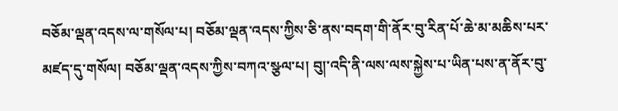བཅོམ་ལྡན་འདས་ལ་གསོལ་པ། བཅོམ་ལྡན་འདས་ཀྱིས་ཅི་ནས་བདག་གི་ནོར་བུ་རིན་པོ་ཆེ་མ་མཆིས་པར་མཛད་དུ་གསོལ། བཅོམ་ལྡན་འདས་ཀྱིས་བཀའ་སྩལ་པ། བུ།་འདི་ནི་ལས་ལས་སྐྱེས་པ་ཡིན་པས་ན་ནོར་བུ་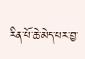རིན་པོ་ཆེ་མེད་པར་བྱ་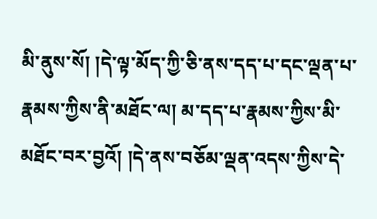མི་ནུས་སོ། །དེ་ལྟ་མོད་ཀྱི་ཅི་ནས་དད་པ་དང་ལྡན་པ་རྣམས་ཀྱིས་ནི་མཐོང་ལ། མ་དད་པ་རྣམས་ཀྱིས་མི་མཐོང་བར་བྱའོ། །དེ་ནས་བཅོམ་ལྡན་འདས་ཀྱིས་དེ་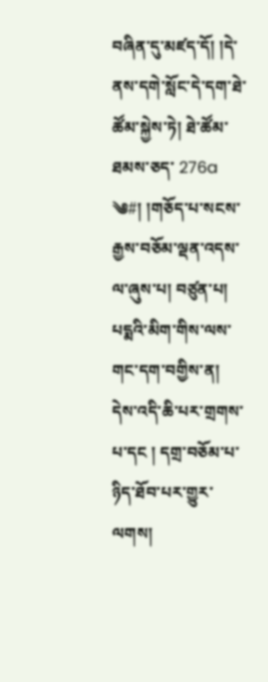བཞིན་དུ་མཛད་དོ། །དེ་ནས་དགེ་སློང་དེ་དག་ཐེ་ཚོམ་སྐྱེས་ཏེ། ཐེ་ཚོམ་ཐམས་ཅད་ 276a ༄#། །གཅོད་པ་སངས་རྒྱས་བཅོམ་ལྡན་འདས་ལ་ཞུས་པ། བཙུན་པ། པདྨའི་མིག་གིས་ལས་གང་དག་བགྱིས་ན། དེས་འདི་ཆི་པར་གྲགས་པ་དང ། དགྲ་བཅོམ་པ་ཉིད་ཐོབ་པར་གྱུར་ལགས།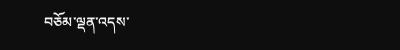བཅོམ་ལྡན་འདས་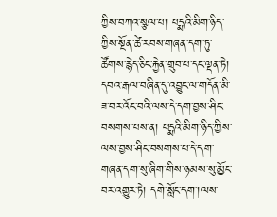ཀྱིས་བཀའ་སྩལ་པ། པདྨའི་མིག་ཉིད་ཀྱིས་སྔོན་ཚེ་རབས་གཞན་དག་ཏུ་ཚོགས་རྙེད་ཅིང་རྐྱེན་གྲུབ་པ་དང་ལྡན་ཏེ། དབའ་རྒལ་བཞིན་དུ་འབྱུང་ལ་གདོན་མི་ཟ་བར་འོང་བའི་ལས་དེ་དག་བྱས་ཤིང་བསགས་པས་ན། པདྨའི་མིག་ཉིད་ཀྱིས་ལས་བྱས་ཤིང་བསགས་པ་དེ་དག་གཞན་དག་སུ་ཞིག་གིས་ཉམས་སུ་མྱོང་བར་འགྱུར་ཏེ། དགེ་སློང་དག་།ལས་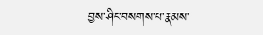བྱས་ཤིང་བསགས་པ་རྣམས་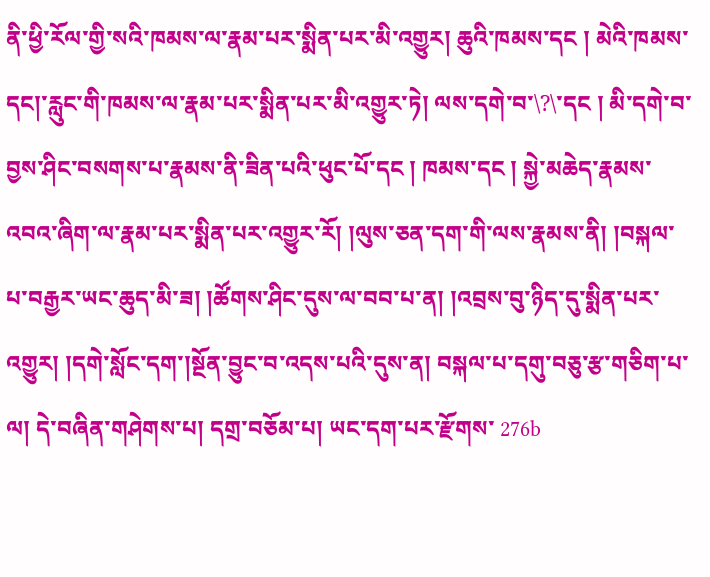ནི་ཕྱི་རོལ་གྱི་སའི་ཁམས་ལ་རྣམ་པར་སྨིན་པར་མི་འགྱུར། ཆུའི་ཁམས་དང ། མེའི་ཁམས་དང།་རླུང་གི་ཁམས་ལ་རྣམ་པར་སྨིན་པར་མི་འགྱུར་ཏེ། ལས་དགེ་བ་\?\་དང ། མི་དགེ་བ་བྱས་ཤིང་བསགས་པ་རྣམས་ནི་ཟིན་པའི་ཕུང་པོ་དང ། ཁམས་དང ། སྐྱེ་མཆེད་རྣམས་འབའ་ཞིག་ལ་རྣམ་པར་སྨིན་པར་འགྱུར་རོ། །ལུས་ཅན་དག་གི་ལས་རྣམས་ནི། །བསྐལ་པ་བརྒྱར་ཡང་ཆུད་མི་ཟ། །ཚོགས་ཤིང་དུས་ལ་བབ་པ་ན། །འབྲས་བུ་ཉིད་དུ་སྨིན་པར་འགྱུར། །དགེ་སློང་དག་།སྔོན་བྱུང་བ་འདས་པའི་དུས་ན། བསྐལ་པ་དགུ་བཅུ་རྩ་གཅིག་པ་ལ། དེ་བཞིན་གཤེགས་པ། དགྲ་བཅོམ་པ། ཡང་དག་པར་རྫོགས་ 276b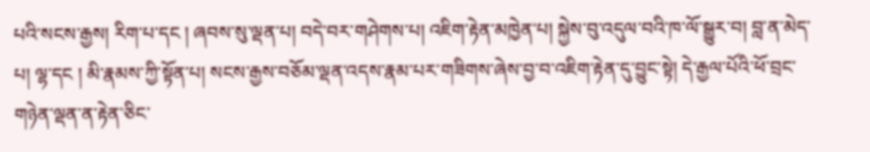པའི་སངས་རྒྱས། རིག་པ་དང ། ཞབས་སུ་ལྡན་པ། བདེ་བར་གཤེགས་པ། འཇིག་རྟེན་མཁྱེན་པ། སྐྱེས་བུ་འདུལ་བའི་ཁ་ལོ་སྒྱུར་བ། བླ་ན་མེད་པ། ལྷ་དང ། མི་རྣམས་ཀྱི་སྟོན་པ། སངས་རྒྱས་བཅོམ་ལྡན་འདས་རྣམ་པར་གཟིགས་ཞེས་བྱ་བ་འཇིག་རྟེན་དུ་བྱུང་སྟེ། དེ་རྒྱལ་པོའི་ཕོ་བྲང་གཉེན་ལྡན་ན་རྟེན་ཅིང་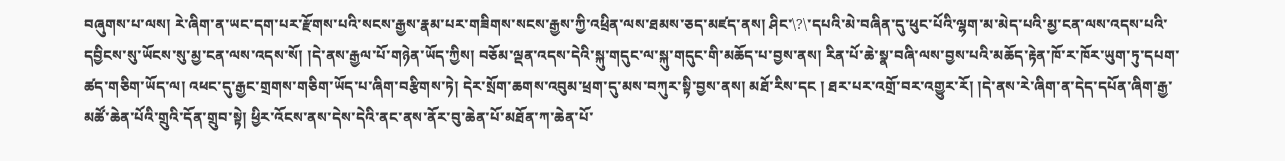བཞུགས་པ་ལས། རེ་ཞིག་ན་ཡང་དག་པར་རྫོགས་པའི་སངས་རྒྱས་རྣམ་པར་གཟིགས་སངས་རྒྱས་ཀྱི་འཕྲིན་ལས་ཐམས་ཅད་མཛད་ནས། ཤིང་\?\་དཔའི་མེ་བཞིན་དུ་ཕུང་པོའི་ལྷག་མ་མེད་པའི་མྱ་ངན་ལས་འདས་པའི་དབྱིངས་སུ་ཡོངས་སུ་མྱ་ངན་ལས་འདས་སོ། །དེ་ནས་རྒྱལ་པོ་གཉེན་ཡོད་ཀྱིས། བཅོམ་ལྡན་འདས་དེའི་སྐུ་གདུང་ལ་སྐུ་གདུང་གི་མཆོད་པ་བྱས་ནས། རིན་པོ་ཆེ་སྣ་བཞི་ལས་བྱས་པའི་མཆོད་རྟེན་ཁོ་ར་ཁོར་ཡུག་ཏུ་དཔག་ཚད་གཅིག་ཡོད་ལ། འཕང་དུ་རྒྱང་གྲགས་གཅིག་ཡོད་པ་ཞིག་བརྩིགས་ཏེ། དེར་སྲོག་ཆགས་འབུམ་ཕྲག་དུ་མས་བཀུར་སྟི་བྱས་ནས། མཐོ་རིས་དང ། ཐར་པར་འགྲོ་བར་འགྱུར་རོ། །དེ་ནས་རེ་ཞིག་ན་དེད་དཔོན་ཞིག་རྒྱ་མཚོ་ཆེན་པོའི་གྲུའི་དོན་གྲུབ་སྟེ། ཕྱིར་འོངས་ནས་དེས་དེའི་ནང་ནས་ནོར་བུ་ཆེན་པོ་མཐོན་ཀ་ཆེན་པོ་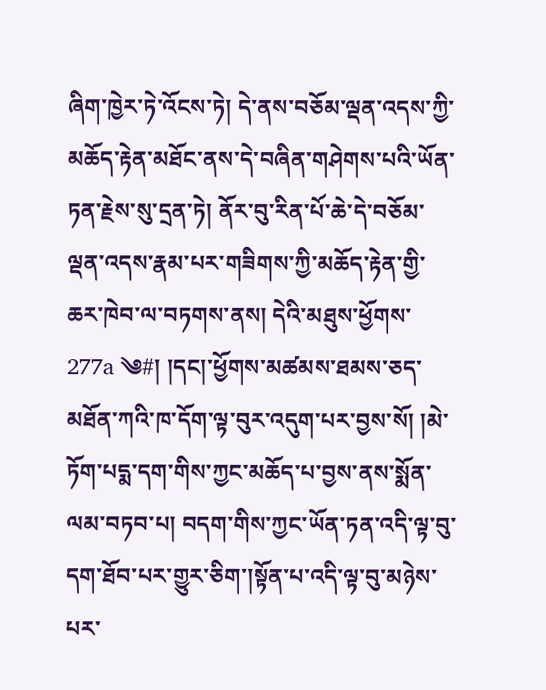ཞིག་ཁྱེར་ཏེ་འོངས་ཏེ། དེ་ནས་བཅོམ་ལྡན་འདས་ཀྱི་མཆོད་རྟེན་མཐོང་ནས་དེ་བཞིན་གཤེགས་པའི་ཡོན་ཏན་རྗེས་སུ་དྲན་ཏེ། ནོར་བུ་རིན་པོ་ཆེ་དེ་བཅོམ་ལྡན་འདས་རྣམ་པར་གཟིགས་ཀྱི་མཆོད་རྟེན་གྱི་ཆར་ཁེབ་ལ་བཏགས་ནས། དེའི་མཐུས་ཕྱོགས་ 277a ༄#། །དང།་ཕྱོགས་མཚམས་ཐམས་ཅད་མཐོན་ཀའི་ཁ་དོག་ལྟ་བུར་འདུག་པར་བྱས་སོ། །མེ་ཏོག་པདྨ་དག་གིས་ཀྱང་མཆོད་པ་བྱས་ནས་སྨོན་ལམ་བཏབ་པ། བདག་གིས་ཀྱང་ཡོན་ཏན་འདི་ལྟ་བུ་དག་ཐོབ་པར་གྱུར་ཅིག་།སྟོན་པ་འདི་ལྟ་བུ་མཉེས་པར་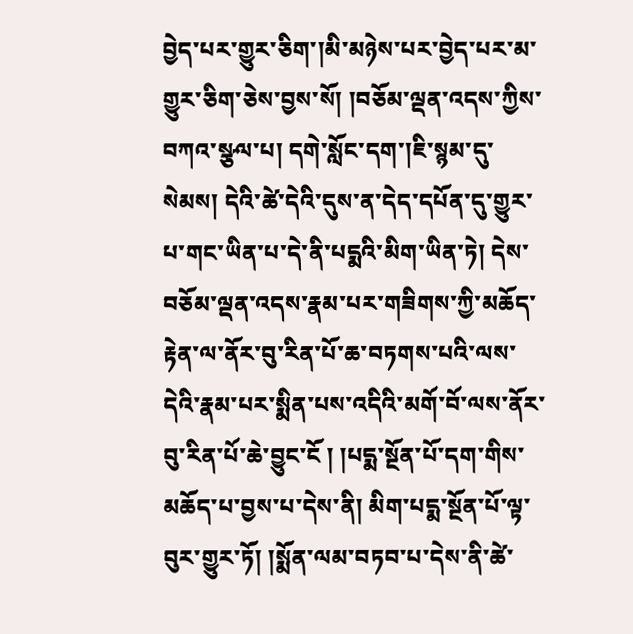བྱེད་པར་གྱུར་ཅིག་།མི་མཉེས་པར་བྱེད་པར་མ་གྱུར་ཅིག་ཅེས་བྱས་སོ། །བཅོམ་ལྡན་འདས་ཀྱིས་བཀའ་སྩལ་པ། དགེ་སློང་དག་།ཇི་སྙམ་དུ་སེམས། དེའི་ཚེ་དེའི་དུས་ན་དེད་དཔོན་དུ་གྱུར་པ་གང་ཡིན་པ་དེ་ནི་པདྨའི་མིག་ཡིན་ཏེ། དེས་བཅོམ་ལྡན་འདས་རྣམ་པར་གཟིགས་ཀྱི་མཆོད་རྟེན་ལ་ནོར་བུ་རིན་པོ་ཆ་བཏགས་པའི་ལས་དེའི་རྣམ་པར་སྨིན་པས་འདིའི་མགོ་བོ་ལས་ནོར་བུ་རིན་པོ་ཆེ་བྱུང་ངོ ། །པདྨ་སྔོན་པོ་དག་གིས་མཆོད་པ་བྱས་པ་དེས་ནི། མིག་པདྨ་སྔོན་པོ་ལྟ་བུར་གྱུར་ཏོ། །སྨོན་ལམ་བཏབ་པ་དེས་ནི་ཚེ་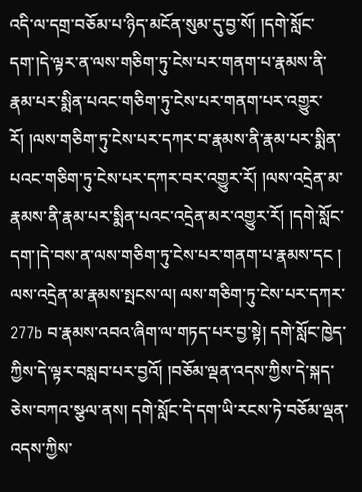འདི་ལ་དགྲ་བཅོམ་པ་ཉིད་མངོན་སུམ་དུ་བྱ་སོ། །དགེ་སློང་དག་།དེ་ལྟར་ན་ལས་གཅིག་ཏུ་ངེས་པར་གནག་པ་རྣམས་ནི་རྣམ་པར་སྨིན་པའང་གཅིག་ཏུ་ངེས་པར་གནག་པར་འགྱུར་རོ། །ལས་གཅིག་ཏུ་ངེས་པར་དཀར་བ་རྣམས་ནི་རྣམ་པར་སྨིན་པའང་གཅིག་ཏུ་ངེས་པར་དཀར་བར་འགྱུར་རོ། །ལས་འདྲེན་མ་རྣམས་ནི་རྣམ་པར་སྨིན་པའང་འདྲེན་མར་འགྱུར་རོ། །དགེ་སློང་དག་།དེ་བས་ན་ལས་གཅིག་ཏུ་ངེས་པར་གནག་པ་རྣམས་དང ། ལས་འདྲེན་མ་རྣམས་སྤངས་ལ། ལས་གཅིག་ཏུ་ངེས་པར་དཀར་ 277b བ་རྣམས་འབའ་ཞིག་ལ་གཏད་པར་བྱ་སྟེ། དགེ་སློང་ཁྱེད་ཀྱིས་དེ་ལྟར་བསླབ་པར་བྱའོ། །བཅོམ་ལྡན་འདས་ཀྱིས་དེ་སྐད་ཅེས་བཀའ་སྩལ་ནས། དགེ་སློང་དེ་དག་ཡི་རངས་ཏེ་བཅོམ་ལྡན་འདས་ཀྱིས་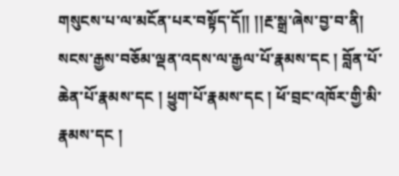གསུངས་པ་ལ་མངོན་པར་བསྟོད་དོ།། །།རྔ་སྒྲ་ཞེས་བྱ་བ་ནི། སངས་རྒྱས་བཅོམ་ལྡན་འདས་ལ་རྒྱལ་པོ་རྣམས་དང ། བློན་པོ་ཆེན་པོ་རྣམས་དང ། ཕྱུག་པོ་རྣམས་དང ། ཕོ་བྲང་འཁོར་གྱི་མི་རྣམས་དང །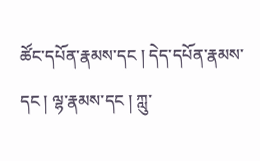ཚོང་དཔོན་རྣམས་དང ། དེད་དཔོན་རྣམས་དང ། ལྷ་རྣམས་དང ། ཀླུ་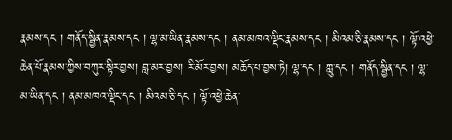རྣམས་དང ། གནོད་སྦྱིན་རྣམས་དང ། ལྷ་མ་ཡིན་རྣམས་དང ། ནམ་མཁའ་ལྡིང་རྣམས་དང ། མིའམ་ཅི་རྣམས་དང ། ལྟོ་འཕྱེ་ཆེན་པོ་རྣམས་ཀྱིས་བཀུར་སྟིར་བྱས། བླ་མར་བྱས། རི་མོར་བྱས། མཆོད་པ་བྱས་ཏེ། ལྷ་དང ། ཀླུ་དང ། གནོད་སྦྱིན་དང ། ལྷ་མ་ཡིན་དང ། ནམ་མཁའ་ལྡིང་དང ། མིའམ་ཅི་དང ། ལྟོ་འཕྱེ་ཆེན་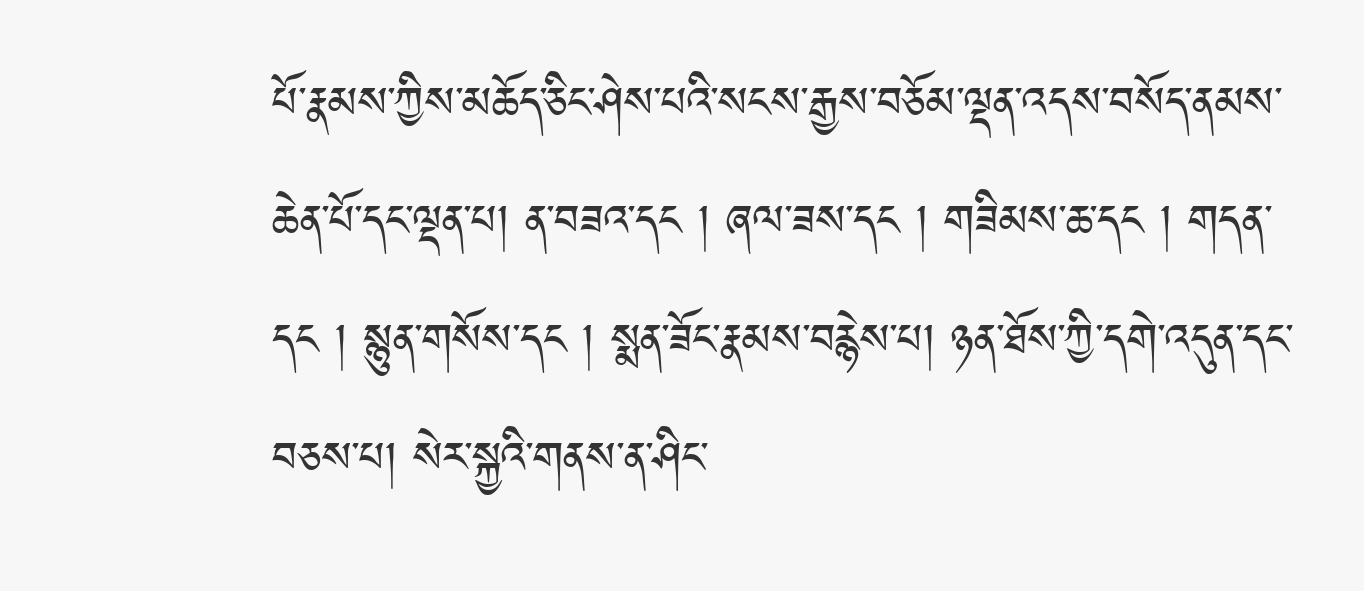པོ་རྣམས་ཀྱིས་མཆོད་ཅིང་ཤེས་པའི་སངས་རྒྱས་བཅོམ་ལྡན་འདས་བསོད་ནམས་ཆེན་པོ་དང་ལྡན་པ། ན་བཟའ་དང ། ཞལ་ཟས་དང ། གཟིམས་ཆ་དང ། གདན་དང ། སྙུན་གསོས་དང ། སྨན་ཟོང་རྣམས་བརྙེས་པ། ཉན་ཐོས་ཀྱི་དགེ་འདུན་དང་བཅས་པ། སེར་སྐྱའི་གནས་ན་ཤིང་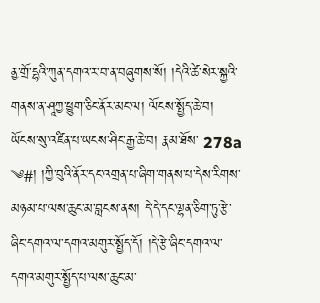ནྱ་གྲོ་དྷའི་ཀུན་དགའ་ར་བ་ན་བཞུགས་སོ། །དེའི་ཚེ་སེར་སྐྱའི་གནས་ན་ཤཱཀྱ་ཕྱུག་ཅིང་ནོར་མང་ལ། ལོངས་སྤྱོད་ཆེ་བ། ཡོངས་སུ་འཛིན་པ་ཡངས་ཤིང་རྒྱ་ཆེ་བ། རྣམ་ཐོས་ 278a ༄#། །ཀྱི་བུའི་ནོར་དང་འགྲན་པ་ཞིག་གནས་པ་དེས་རིགས་མཉམ་པ་ལས་ཆུང་མ་བླངས་ནས། དེ་དེ་དང་ལྷན་ཅིག་ཏུ་རྩེ་ཞིང་དགའ་ལ་དགའ་མགུར་སྤྱོད་དོ། །དེ་རྩེ་ཞིང་དགའ་ལ་དགའ་མགུར་སྤྱོད་པ་ལས་ཆུང་མ་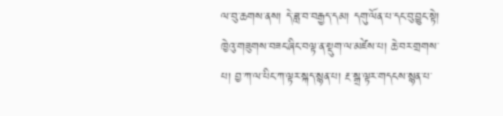ལ་བུ་ཆགས་ནས། དེ་ཟླ་བ་བརྒྱད་དམ། དགུ་ལོན་པ་དང་བུ་བྱུང་སྟེ། ཁྱེའུ་གཟུགས་བཟང་ཞིང་བལྟ་ན་སྡུག་ལ་མཛེས་པ། ཆེ་བར་གྲགས་པ། བྱ་ཀ་ལ་པིང་ཀ་ལྟར་སྐད་སྙན་པ། རྔ་སྒྲ་ལྟར་གདངས་སྙན་པ་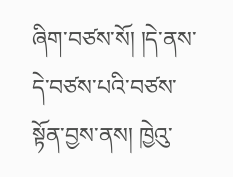ཞིག་བཙས་སོ། །དེ་ནས་དེ་བཙས་པའི་བཙས་སྟོན་བྱས་ནས། ཁྱེའུ་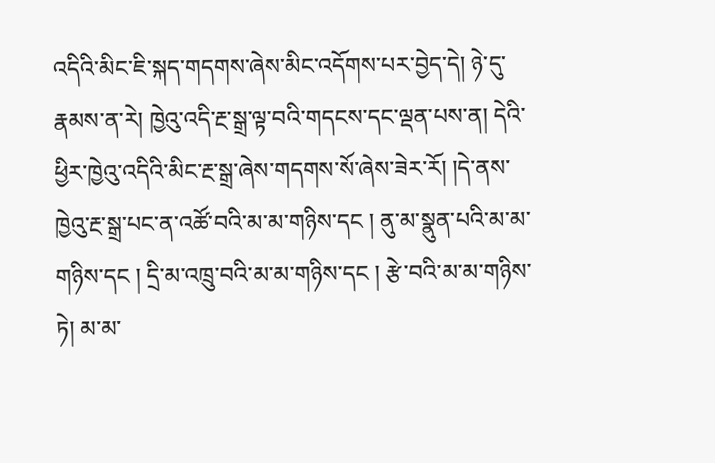འདིའི་མིང་ཇི་སྐད་གདགས་ཞེས་མིང་འདོགས་པར་བྱེད་དེ། ཉེ་དུ་རྣམས་ན་རེ། ཁྱེའུ་འདི་རྔ་སྒྲ་ལྟ་བའི་གདངས་དང་ལྡན་པས་ན། དེའི་ཕྱིར་ཁྱེའུ་འདིའི་མིང་རྔ་སྒྲ་ཞེས་གདགས་སོ་ཞེས་ཟེར་རོ། །དེ་ནས་ཁྱེའུ་རྔ་སྒྲ་པང་ན་འཚོ་བའི་མ་མ་གཉིས་དང ། ནུ་མ་སྣུན་པའི་མ་མ་གཉིས་དང ། དྲི་མ་འཁྲུ་བའི་མ་མ་གཉིས་དང ། རྩེ་བའི་མ་མ་གཉིས་ཏེ། མ་མ་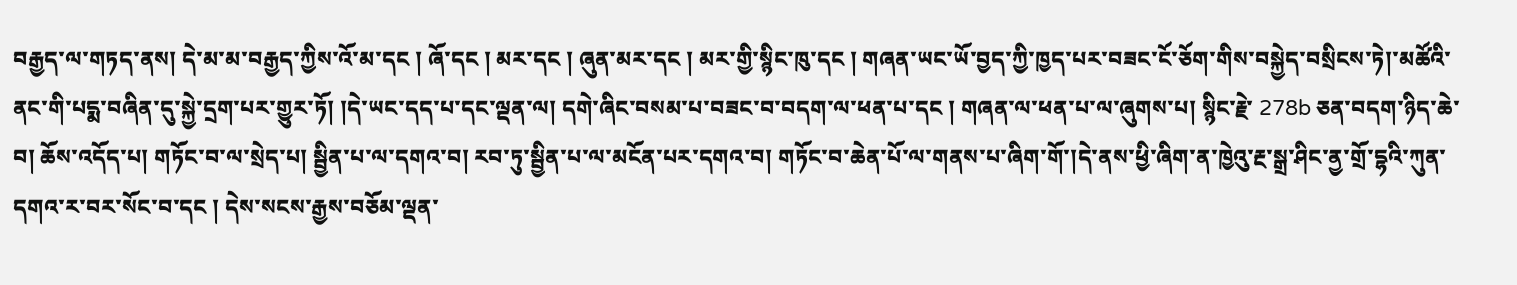བརྒྱད་ལ་གཏད་ནས། དེ་མ་མ་བརྒྱད་ཀྱིས་འོ་མ་དང ། ཞོ་དང ། མར་དང ། ཞུན་མར་དང ། མར་གྱི་སྙིང་ཁུ་དང ། གཞན་ཡང་ཡོ་བྱད་ཀྱི་ཁྱད་པར་བཟང་ངོ་ཅོག་གིས་བསྐྱེད་བསྲིངས་ཏེ།་མཚོའི་ནང་གི་པདྨ་བཞིན་དུ་སྐྱེ་དྲག་པར་གྱུར་ཏོ། །དེ་ཡང་དད་པ་དང་ལྡན་ལ། དགེ་ཞིང་བསམ་པ་བཟང་བ་བདག་ལ་ཕན་པ་དང ། གཞན་ལ་ཕན་པ་ལ་ཞུགས་པ། སྙིང་རྗེ་ 278b ཅན་བདག་ཉིད་ཆེ་བ། ཆོས་འདོད་པ། གཏོང་བ་ལ་སྲེད་པ། སྦྱིན་པ་ལ་དགའ་བ། རབ་ཏུ་སྦྱིན་པ་ལ་མངོན་པར་དགའ་བ། གཏོང་བ་ཆེན་པོ་ལ་གནས་པ་ཞིག་གོ་།དེ་ནས་ཕྱི་ཞིག་ན་ཁྱེའུ་རྔ་སྒྲ་ཤིང་ནྱ་གྲོ་དྷའི་ཀུན་དགའ་ར་བར་སོང་བ་དང ། དེས་སངས་རྒྱས་བཅོམ་ལྡན་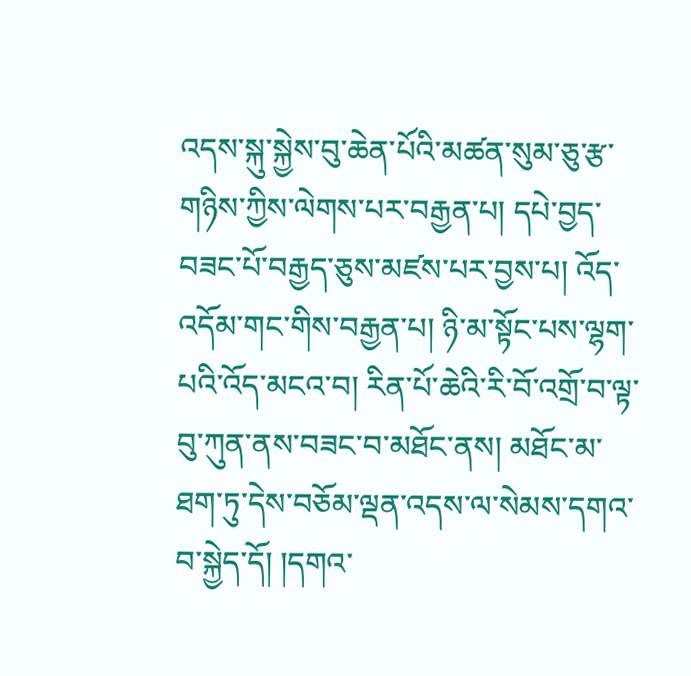འདས་སྐུ་སྐྱེས་བུ་ཆེན་པོའི་མཚན་སུམ་ཅུ་རྩ་གཉིས་ཀྱིས་ལེགས་པར་བརྒྱན་པ། དཔེ་བྱད་བཟང་པོ་བརྒྱད་ཅུས་མཛས་པར་བྱས་པ། འོད་འདོམ་གང་གིས་བརྒྱན་པ། ཉི་མ་སྟོང་པས་ལྷག་པའི་འོད་མངའ་བ། རིན་པོ་ཆེའི་རི་བོ་འགྲོ་བ་ལྟ་བུ་ཀུན་ནས་བཟང་བ་མཐོང་ནས། མཐོང་མ་ཐག་ཏུ་དེས་བཅོམ་ལྡན་འདས་ལ་སེམས་དགའ་བ་སྐྱེད་དོ། །དགའ་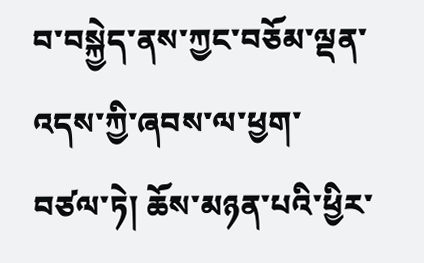བ་བསྐྱེད་ནས་ཀྱང་བཅོམ་ལྡན་འདས་ཀྱི་ཞབས་ལ་ཕྱག་བཙལ་ཏེ། ཆོས་མཉན་པའི་ཕྱིར་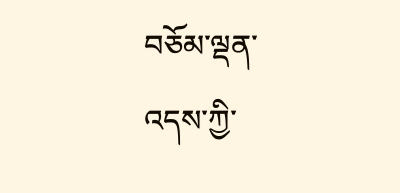བཅོམ་ལྡན་འདས་ཀྱི་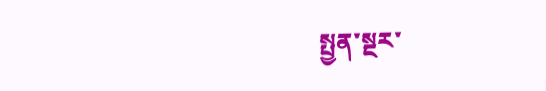སྤྱན་སྔར་